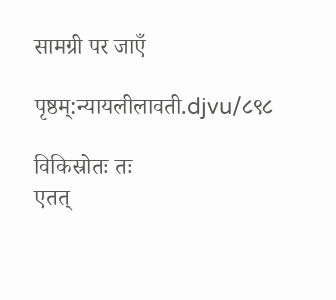सामग्री पर जाएँ

पृष्ठम्:न्यायलीलावती.djvu/८९८

विकिस्रोतः तः
एतत्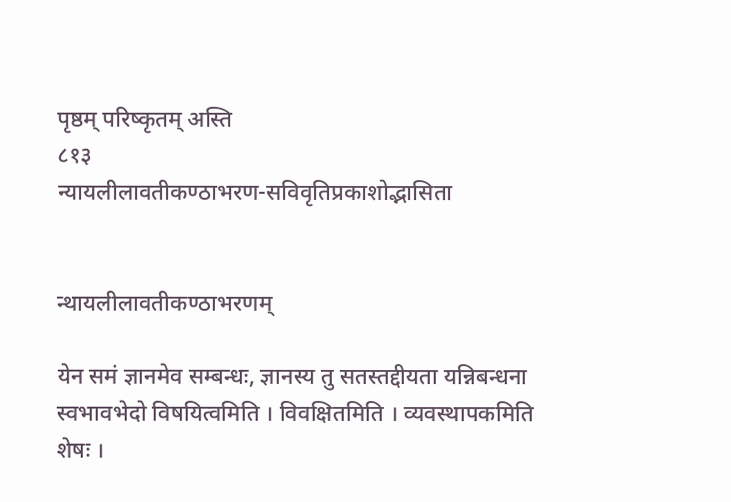पृष्ठम् परिष्कृतम् अस्ति
८१३
न्यायलीलावतीकण्ठाभरण-सविवृतिप्रकाशोद्भासिता


न्थायलीलावतीकण्ठाभरणम्

येन समं ज्ञानमेव सम्बन्धः, ज्ञानस्य तु सतस्तद्दीयता यन्निबन्धना स्वभावभेदो विषयित्वमिति । विवक्षितमिति । व्यवस्थापकमिति शेषः ।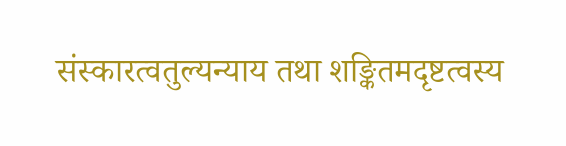संस्कारत्वतुल्यन्याय तथा शङ्कितमदृष्टत्वस्य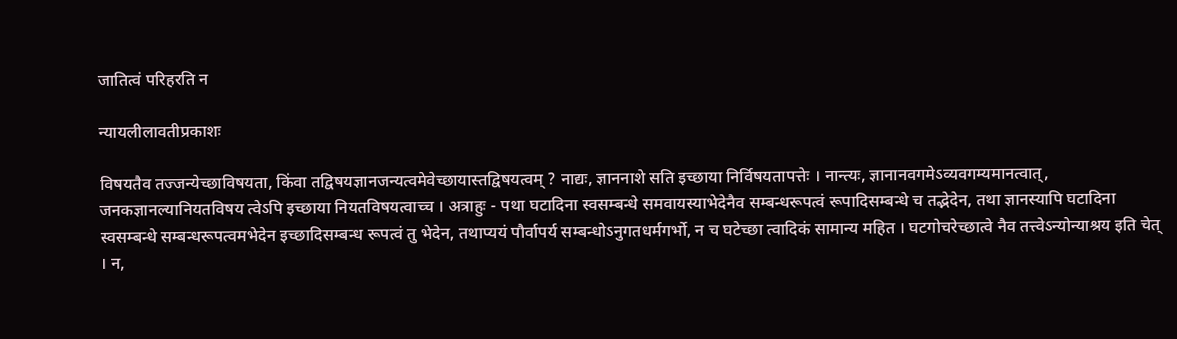जातित्वं परिहरति न

न्यायलीलावतीप्रकाशः

विषयतैव तज्जन्येच्छाविषयता, किंवा तद्विषयज्ञानजन्यत्वमेवेच्छायास्तद्विषयत्वम् ? नाद्यः, ज्ञाननाशे सति इच्छाया निर्विषयतापत्तेः । नान्त्यः, ज्ञानानवगमेऽव्यवगम्यमानत्वात्, जनकज्ञानल्यानियतविषय त्वेऽपि इच्छाया नियतविषयत्वाच्च । अत्राहुः - पथा घटादिना स्वसम्बन्धे समवायस्याभेदेनैव सम्बन्धरूपत्वं रूपादिसम्बन्धे च तद्भेदेन, तथा ज्ञानस्यापि घटादिना स्वसम्बन्धे सम्बन्धरूपत्वमभेदेन इच्छादिसम्बन्ध रूपत्वं तु भेदेन, तथाप्ययं पौर्वापर्य सम्बन्धोऽनुगतधर्मगर्भो, न च घटेच्छा त्वादिकं सामान्य महित । घटगोचरेच्छात्वे नैव तत्त्वेऽन्योन्याश्रय इति चेत् । न,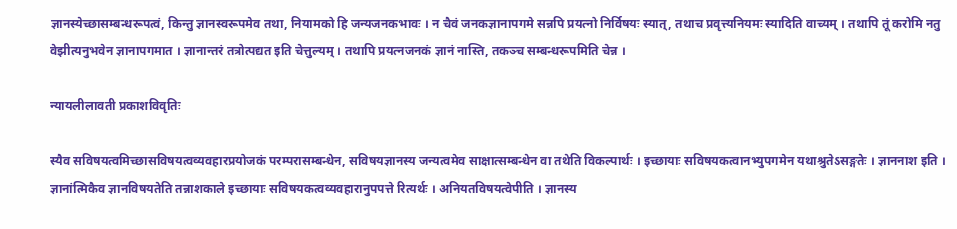ज्ञानस्येच्छासम्बन्धरूपत्वं, किन्तु ज्ञानस्वरूपमेव तथा, नियामको हि जन्यजनकभावः । न चैवं जनकज्ञानापगमे सन्नपि प्रयत्नो निर्विषयः स्यात्, तथाच प्रवृत्त्यनियमः स्यादिति वाच्यम् । तथापि तूं करोमि नतु वेझीत्यनुभवेन ज्ञानापगमात । ज्ञानान्तरं तत्रोत्पद्यत इति चेत्तुल्यम् । तथापि प्रयत्नजनकं ज्ञानं नास्ति, तकञ्च सम्बन्धरूपमिति चेन्न ।

न्यायलीलावती प्रकाशविवृतिः

स्यैव सविषयत्वमिच्छासविषयत्वव्यवहारप्रयोजकं परम्परासम्बन्धेन, सविषयज्ञानस्य जन्यत्वमेव साक्षात्सम्बन्धेन वा तथेति विकल्पार्थः । इच्छायाः सविषयकत्वानभ्युपगमेन यथाश्रुतेऽसङ्गतेः । ज्ञाननाश इति । ज्ञानांत्मिकैव ज्ञानविषयतेति तन्नाशकाले इच्छायाः सविषयकत्वव्यवहारानुपपत्ते रित्यर्थः । अनियतविषयत्वेपीति । ज्ञानस्य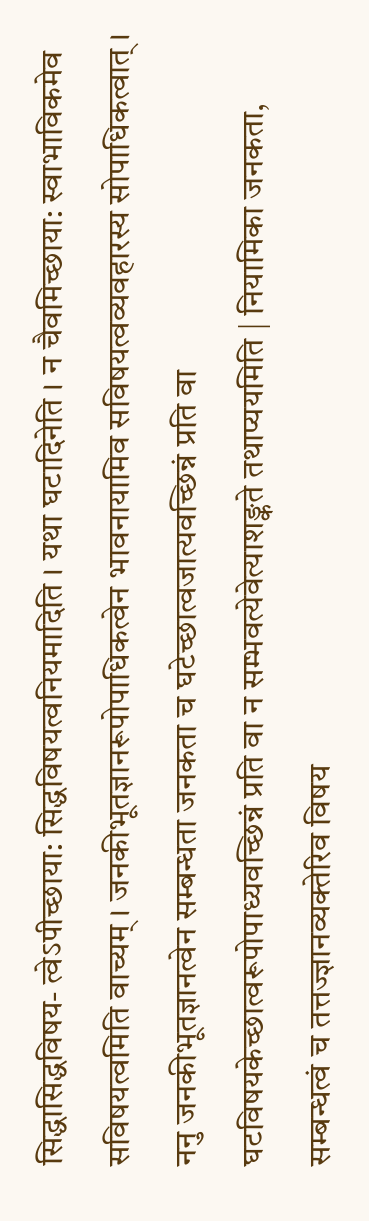सिद्धासिद्धविषय- त्वेऽपीच्छाया: सिद्धविषयत्वनियमादिति । यथा घटादिनेति । न चैवमिच्छाया: स्वाभाविकमेव सविषयत्वमिति वाच्यम् । जनकीभूतज्ञानरूपोपाधिकत्वेन भावनायामिव सविषयत्वव्यवहारस्य सोपाधिकत्वात् । ननु जनकीभूतज्ञानत्वेन सम्बन्धता जनकता च घटेच्छात्वजात्यवच्छिन्नं प्रति वा घटविषयकेच्छात्वरूपोपाध्यवच्छिन्नं प्रति वा न सम्भवत्येवेत्याशङ्कते तथाप्ययमिति | नियामिका जनकता, सम्बन्धत्वं च तत्तज्ज्ञानव्यक्तेरिव विषय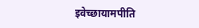इवेच्छायामपीति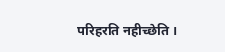परिहरति नहीच्छेति ।